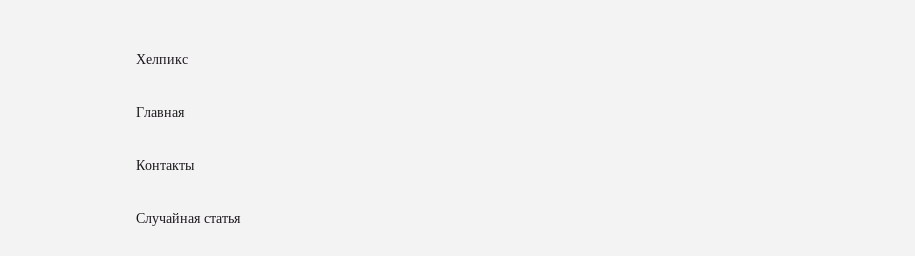Хелпикс

Главная

Контакты

Случайная статья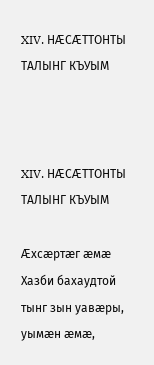XIV. НÆСÆТТОНТЫ ТАЛЫНГ КЪУЫМ



XIV. НÆСÆТТОНТЫ ТАЛЫНГ КЪУЫМ

Æхсæртæг æмæ Хазби бахаудтой тынг зын уавæры, уымæн æмæ,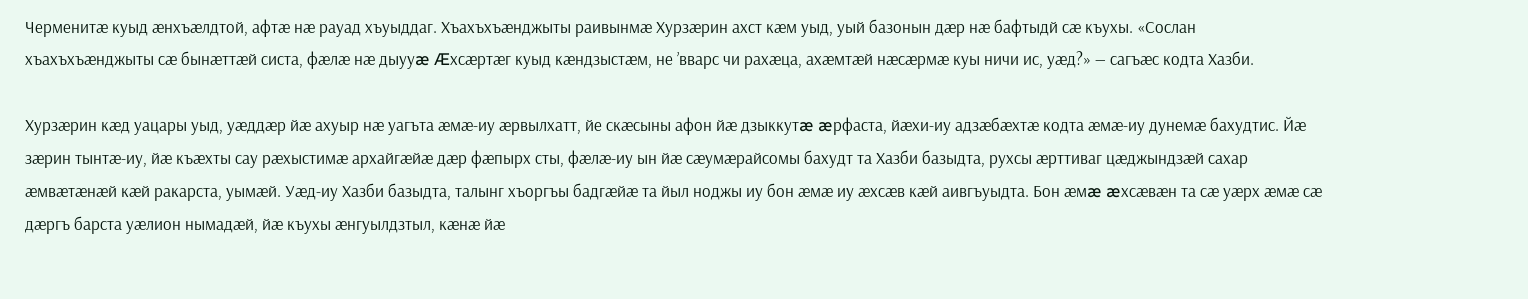Черменитæ куыд æнхъæлдтой, афтæ нæ рауад хъуыддаг. Хъахъхъæнджыты раивынмæ Хурзæрин ахст кæм уыд, уый базонын дæр нæ бафтыдй сæ къухы. «Сослан хъахъхъæнджыты сæ бынæттæй систа, фæлæ нæ дыууæ Æхсæртæг куыд кæндзыстæм, не ’вварс чи рахæца, ахæмтæй нæсæрмæ куы ничи ис, уæд?» — сагъæс кодта Хазби.

Хурзæрин кæд уацары уыд, уæддæр йæ ахуыр нæ уагъта æмæ-иу æрвылхатт, йе скæсыны афон йæ дзыккутæ æрфаста, йæхи-иу адзæбæхтæ кодта æмæ-иу дунемæ бахудтис. Йæ зæрин тынтæ-иу, йæ къæхты сау рæхыстимæ архайгæйæ дæр фæпырх сты, фæлæ-иу ын йæ сæумæрайсомы бахудт та Хазби базыдта, рухсы æрттиваг цæджындзæй сахар æмвæтæнæй кæй ракарста, уымæй. Уæд-иу Хазби базыдта, талынг хъоргъы бадгæйæ та йыл ноджы иу бон æмæ иу æхсæв кæй аивгъуыдта. Бон æмæ æхсæвæн та сæ уæрх æмæ сæ дæргъ барста уæлион нымадæй, йæ къухы æнгуылдзтыл, кæнæ йæ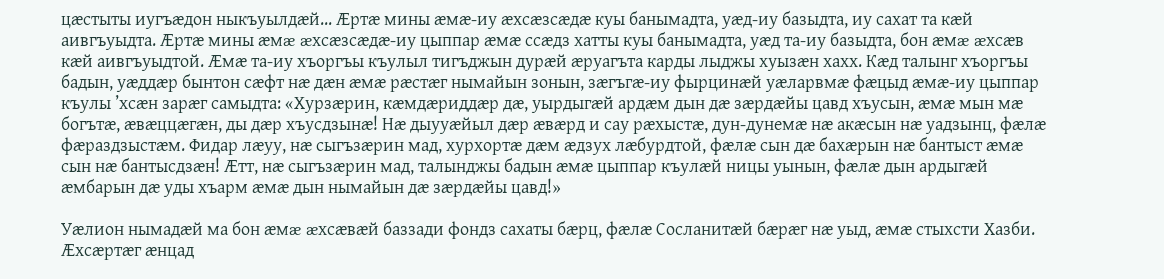цæстыты иугъæдон ныкъуылдæй... Æртæ мины æмæ-иу æхсæзсæдæ куы банымадта, уæд-иу базыдта, иу сахат та кæй аивгъуыдта. Æртæ мины æмæ æхсæзсæдæ-иу цыппар æмæ ссæдз хатты куы банымадта, уæд та-иу базыдта, бон æмæ æхсæв кæй аивгъуыдтой. Æмæ та-иу хъоргъы къулыл тигъджын дурæй æруагъта карды лыджы хуызæн хахх. Кæд талынг хъоргъы бадын, уæддæр бынтон сæфт нæ дæн æмæ рæстæг нымайын зонын, зæгъгæ-иу фырцинæй уæларвмæ фæцыд æмæ-иу цыппар къулы ’хсæн зарæг самыдта: «Хурзæрин, кæмдæриддæр дæ, уырдыгæй ардæм дын дæ зæрдæйы цавд хъусын, æмæ мын мæ богътæ, æвæццæгæн, ды дæр хъусдзынæ! Нæ дыууæйыл дæр æвæрд и сау рæхыстæ, дун-дунемæ нæ акæсын нæ уадзынц, фæлæ фæраздзыстæм. Фидар лæуу, нæ сыгъзæрин мад, хурхортæ дæм æдзух лæбурдтой, фæлæ сын дæ бахæрын нæ бантыст æмæ сын нæ бантысдзæн! Æтт, нæ сыгъзæрин мад, талынджы бадын æмæ цыппар къулæй ницы уынын, фæлæ дын ардыгæй æмбарын дæ уды хъарм æмæ дын нымайын дæ зæрдæйы цавд!»

Уæлион нымадæй ма бон æмæ æхсæвæй баззади фондз сахаты бæрц, фæлæ Сосланитæй бæрæг нæ уыд, æмæ стыхсти Хазби. Æхсæртæг æнцад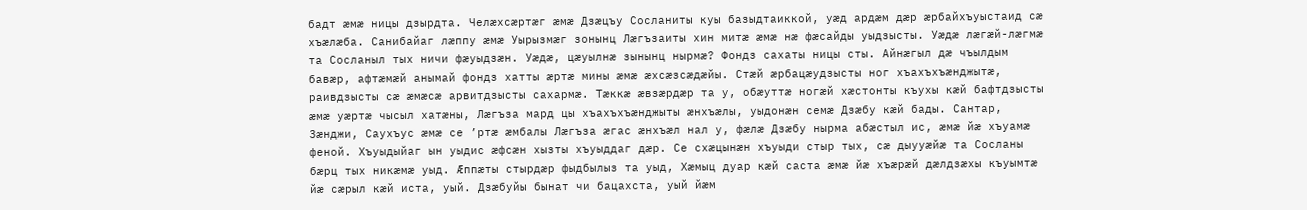бадт æмæ ницы дзырдта. Челæхсæртæг æмæ Дзæцъу Сосланиты куы базыдтаиккой, уæд ардæм дæр æрбайхъуыстаид сæ хъæлæба. Санибайаг лæппу æмæ Уырызмæг зонынц Лæгъзаиты хин митæ æмæ нæ фæсайды уыдзысты. Уæдæ лæгæй-лæгмæ та Сосланыл тых ничи фæуыдзæн. Уæдæ, цæуылнæ зынынц нырмæ? Фондз сахаты ницы сты. Айнæгыл дæ чъылдым бавæр, афтæмæй анымай фондз хатты æртæ мины æмæ æхсæзсæдæйы. Стæй æрбацæудзысты ног хъахъхъæнджытæ, раивдзысты сæ æмæсæ арвитдзысты сахармæ. Тæккæ æвзæрдæр та у, обæуттæ ногæй хæстонты къухы кæй бафтдзысты æмæ уæртæ чысыл хатæны, Лæгъза мард цы хъахъхъæнджыты æнхъæлы, уыдонæн семæ Дзæбу кæй бады. Сантар, Зæнджи, Саухъус æмæ се ’ртæ æмбалы Лæгъза æгас æнхъæл нал у, фæлæ Дзæбу нырма абæстыл ис, æмæ йæ хъуамæ феной. Хъуыдыйаг ын уыдис æфсæн хызты хъуыддаг дæр. Се схæцынæн хъуыди стыр тых, сæ дыууæйæ та Сосланы бæрц тых никæмæ уыд. Æппæты стырдæр фыдбылыз та уыд, Хæмыц дуар кæй саста æмæ йæ хъæрæй дæлдзæхы къуымтæ йæ сæрыл кæй иста, уый. Дзæбуйы бынат чи бацахста, уый йæм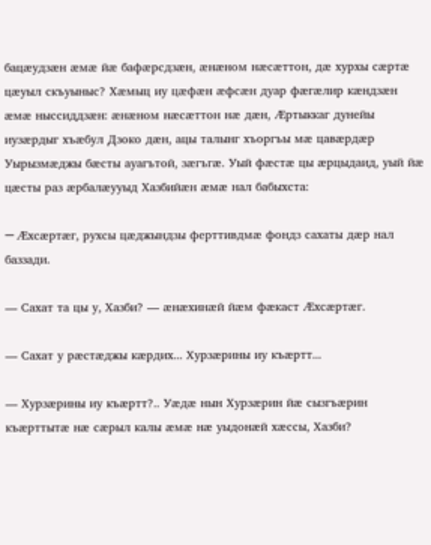бацæудзæн æмæ йæ бафæрсдзæн, æнæном нæсæттон, дæ хурхы сæртæ цæуыл скъуыныс? Хæмыц иу цæфæн æфсæн дуар фæгæлир кæндзæн æмæ ныссиддзæн: æнæном нæсæттон нæ дæн, Æртыккаг дунейы иузæрдыг хъæбул Дзоко дæн, ацы талынг хъоргъы мæ цавæрдæр Уырызмæджы бæсты ауагътой, зæгъгæ. Уый фæстæ цы æрцыдаид, уый йæ цæсты раз æрбалæууыд Хазбийæн æмæ нал бабыхста:

— Æхсæртæг, рухсы цæджындзы ферттивдмæ фондз сахаты дæр нал баззади.

— Сахат та цы у, Хазби? — æнæхинæй йæм фæкаст Æхсæртæг.

— Сахат у рæстæджы кæрдих... Хурзæрины иу къæртт...

— Хурзæрины иу къæртт?.. Уæдæ нын Хурзæрин йæ сызгъæрин къæрттытæ нæ сæрыл калы æмæ нæ уыдонæй хæссы, Хазби?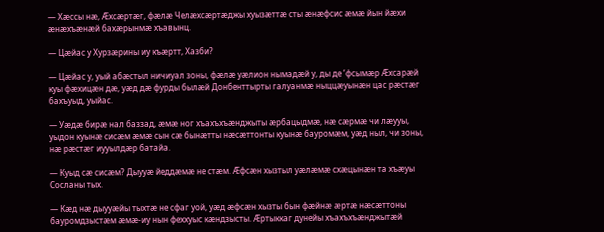— Хæссы нæ, Æхсæртæг, фæлæ Челæхсæртæджы хуызæттæ сты æнæфсис æмæ йын йæхи æнæхъæнæй бахæрынмæ хъавынц.

— Цæйас у Хурзæрины иу къæртт, Хазби?

— Цæйас у, уый абæстыл ничиуал зоны, фæлæ уæлион нымадæй у, ды де ’фсымæр Æхсарæй куы фæхицæн дæ, уæд дæ фурды былæй Донбенттырты галуанмæ ныццæуынæн цас рæстæг бахъуыд, уыйас.

— Уæдæ бирæ нал баззад, æмæ ног хъахъхъæнджыты æрбацыдмæ, нæ сæрмæ чи лæууы, уыдон куынæ сисæм æмæ сын сæ бынæтты нæсæттонты куынæ бауромæм, уæд ныл, чи зоны, нæ рæстæг иууылдæр батайа.

— Куыд сæ сисæм? Дыууæ йеддæмæ не стæм. Æфсæн хызтыл уæлæмæ схæцынæн та хъæуы Сосланы тых.

— Кæд нæ дыууæйы тыхтæ не сфаг уой, уæд æфсæн хызты бын фæйнæ æртæ нæсæттоны бауромдзыстæм æмæ-иу нын феххуыс кæндзысты. Æртыккаг дунейы хъахъхъæнджытæй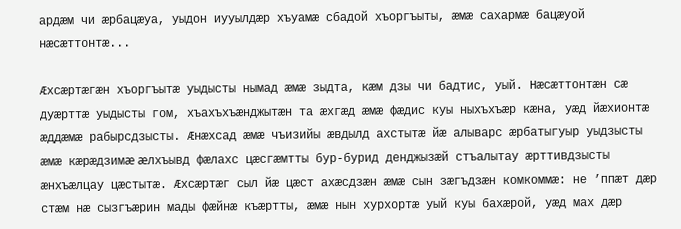ардæм чи æрбацæуа, уыдон иууылдæр хъуамæ сбадой хъоргъыты, æмæ сахармæ бацæуой нæсæттонтæ...

Æхсæртæгæн хъоргъытæ уыдысты нымад æмæ зыдта, кæм дзы чи бадтис, уый. Нæсæттонтæн сæ дуæрттæ уыдысты гом, хъахъхъæнджытæн та æхгæд æмæ фæдис куы ныхъхъæр кæна, уæд йæхионтæ æддæмæ рабырсдзысты. Æнæхсад æмæ чъизийы æвдылд ахстытæ йæ алыварс æрбатыгуыр уыдзысты æмæ кæрæдзимæ æлхъывд фæлахс цæсгæмтты бур-бурид денджызæй стъалытау æрттивдзысты æнхъæлцау цæстытæ. Æхсæртæг сыл йæ цæст ахæсдзæн æмæ сын зæгъдзæн комкоммæ: не ’ппæт дæр стæм нæ сызгъæрин мады фæйнæ къæртты, æмæ нын хурхортæ уый куы бахæрой, уæд мах дæр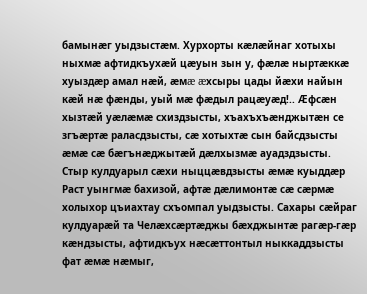бамынæг уыдзыстæм. Хурхорты кæлæйнаг хотыхы ныхмæ афтидкъухæй цæуын зын у, фæлæ ныртæккæ хуыздæр амал нæй, æмæ æхсыры цады йæхи найын кæй нæ фæнды, уый мæ фæдыл рацæуæд!.. Æфсæн хызтæй уæлæмæ схиздзысты, хъахъхъæнджытæн се згъæртæ раласдзысты, сæ хотыхтæ сын байсдзысты æмæ сæ бæгънæджытæй дæлхызмæ ауадздзысты. Стыр кулдуарыл сæхи ныццæвдзысты æмæ куыддæр Раст уынгмæ бахизой, афтæ дæлимонтæ сæ сæрмæ холыхор цъиахтау схъомпал уыдзысты. Сахары сæйраг кулдуарæй та Челæхсæртæджы бæхджынтæ рагæр-гæр кæндзысты, афтидкъух нæсæттонтыл ныккаддзысты фат æмæ нæмыг,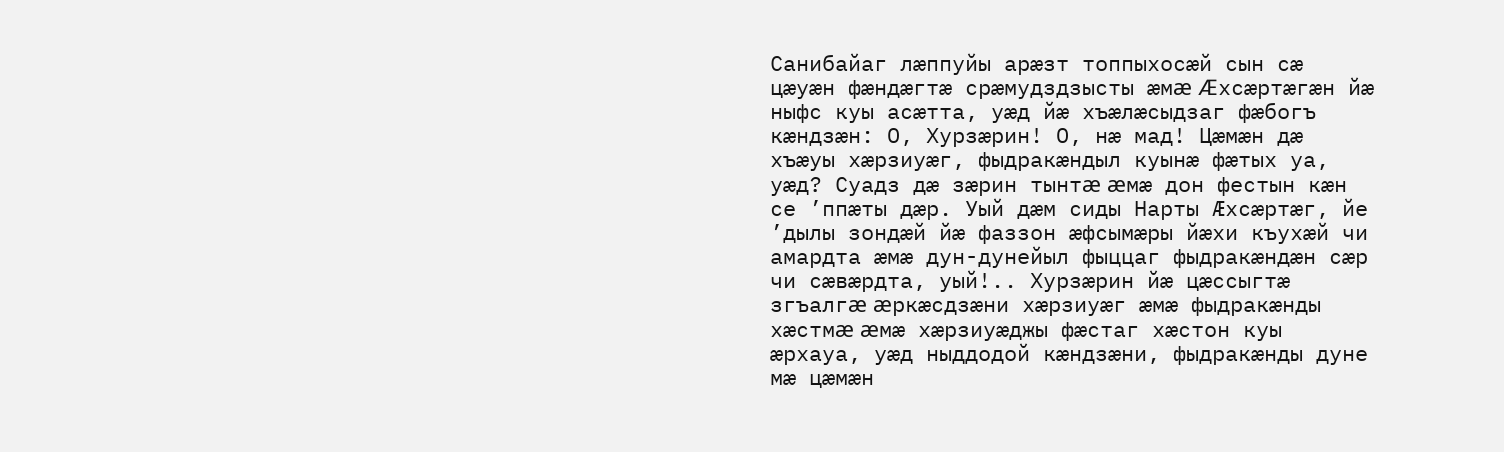Санибайаг лæппуйы арæзт топпыхосæй сын сæ цæуæн фæндæгтæ срæмудздзысты æмæ Æхсæртæгæн йæ ныфс куы асæтта, уæд йæ хъæлæсыдзаг фæбогъ кæндзæн: О, Хурзæрин! О, нæ мад! Цæмæн дæ хъæуы хæрзиуæг, фыдракæндыл куынæ фæтых уа, уæд? Суадз дæ зæрин тынтæ æмæ дон фестын кæн се ’ппæты дæр. Уый дæм сиды Нарты Æхсæртæг, йе ’дылы зондæй йæ фаззон æфсымæры йæхи къухæй чи амардта æмæ дун-дунейыл фыццаг фыдракæндæн сæр чи сæвæрдта, уый!.. Хурзæрин йæ цæссыгтæ згъалгæ æркæсдзæни хæрзиуæг æмæ фыдракæнды хæстмæ æмæ хæрзиуæджы фæстаг хæстон куы æрхауа, уæд ныддодой кæндзæни, фыдракæнды дуне мæ цæмæн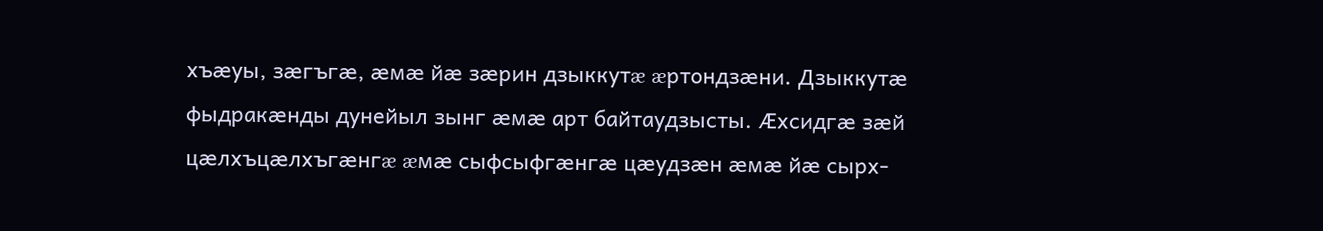хъæуы, зæгъгæ, æмæ йæ зæрин дзыккутæ æртондзæни. Дзыккутæ фыдракæнды дунейыл зынг æмæ арт байтаудзысты. Æхсидгæ зæй цæлхъцæлхъгæнгæ æмæ сыфсыфгæнгæ цæудзæн æмæ йæ сырх-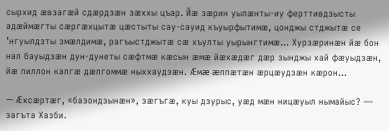сырхид æвзагæй сдæрдзæн зæххы цъар. Йæ зæрин уылæнты-иу ферттивдзысты адæймæгты сæргæхцытæ цæстыты сау-сауид къуырфытимæ, цонджы стджытæ се ’нгуылдзты змæлдимæ, рагъыстджытæ сæ хъулты уырынгтимæ... Хурзæринæн йæ бон нал бауыдзæн дун-дунеты сæфтмæ кæсын æмæ йæхæдæг дæр зынджы хай фæуыдзæн, йæ пиллон калгæ дæлгоммæ ныххаудзæн. Æмæ æппæтæн æрцæудзæн кæрон...

— Æхсæртæг, «базондзынæн», зæгъгæ, куы дзурыс, уæд мæн ницæуыл нымайыс? — загъта Хазби.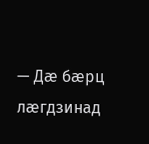— Дæ бæрц лæгдзинад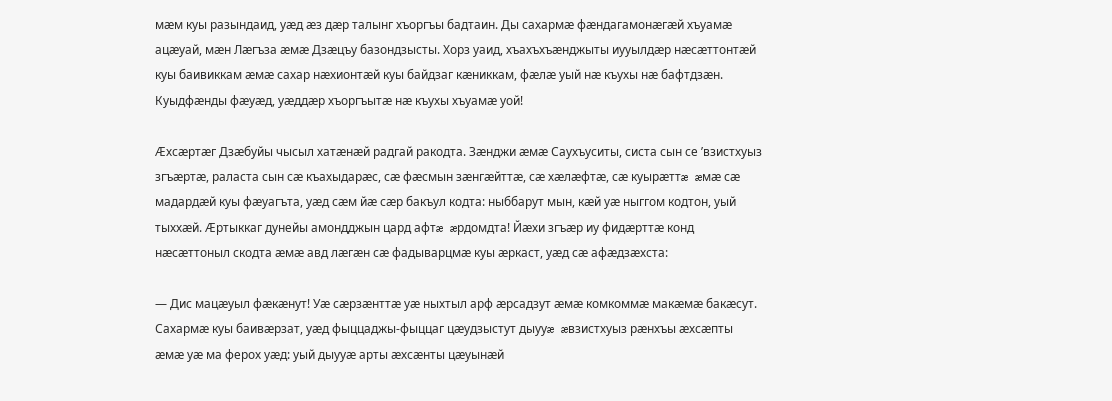мæм куы разындаид, уæд æз дæр талынг хъоргъы бадтаин. Ды сахармæ фæндагамонæгæй хъуамæ ацæуай, мæн Лæгъза æмæ Дзæцъу базондзысты. Хорз уаид, хъахъхъæнджыты иууылдæр нæсæттонтæй куы баивиккам æмæ сахар нæхионтæй куы байдзаг кæниккам, фæлæ уый нæ къухы нæ бафтдзæн. Куыдфæнды фæуæд, уæддæр хъоргъытæ нæ къухы хъуамæ уой!

Æхсæртæг Дзæбуйы чысыл хатæнæй радгай ракодта. Зæнджи æмæ Саухъуситы, систа сын се ’взистхуыз згъæртæ, раласта сын сæ къахыдарæс, сæ фæсмын зæнгæйттæ, сæ хæлæфтæ, сæ куырæттæ æмæ сæ мадардæй куы фæуагъта, уæд сæм йæ сæр бакъул кодта: ныббарут мын, кæй уæ ныггом кодтон, уый тыххæй. Æртыккаг дунейы амондджын цард афтæ æрдомдта! Йæхи згъæр иу фидæрттæ конд нæсæттоныл скодта æмæ авд лæгæн сæ фадыварцмæ куы æркаст, уæд сæ афæдзæхста:

— Дис мацæуыл фæкæнут! Уæ сæрзæнттæ уæ ныхтыл арф æрсадзут æмæ комкоммæ макæмæ бакæсут. Сахармæ куы баивæрзат, уæд фыццаджы-фыццаг цæудзыстут дыууæ æвзистхуыз рæнхъы æхсæпты æмæ уæ ма ферох уæд: уый дыууæ арты æхсæнты цæуынæй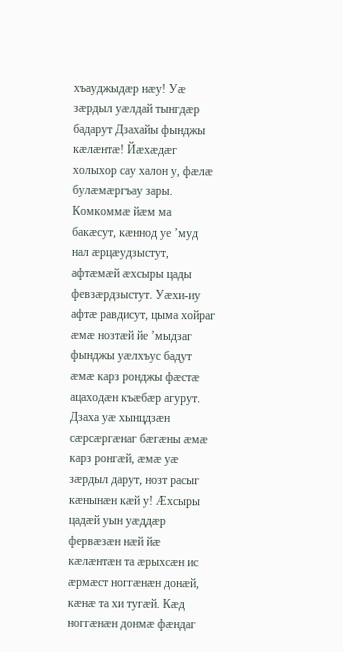хъауджыдæр нæу! Уæ зæрдыл уæлдай тынгдæр бадарут Дзахайы фынджы кæлæнтæ! Йæхæдæг холыхор сау халон у, фæлæ булæмæргъау зары. Комкоммæ йæм ма бакæсут, кæннод уе ’муд нал æрцæудзыстут, афтæмæй æхсыры цады февзæрдзыстут. Уæхи-иу афтæ равдисут, цыма хойраг æмæ нозтæй йе ’мыдзаг фынджы уæлхъус бадут æмæ карз ронджы фæстæ ацаходæн къæбæр агурут. Дзаха уæ хынцдзæн сæрсæргæнаг бæгæны æмæ карз ронгæй, æмæ уæ зæрдыл дарут, нозт расыг кæнынæн кæй у! Æхсыры цадæй уын уæддæр фервæзæн нæй йæ кæлæнтæн та æрыхсæн ис æрмæст ноггæнæн донæй, кæнæ та хи тугæй. Кæд ноггæнæн донмæ фæндаг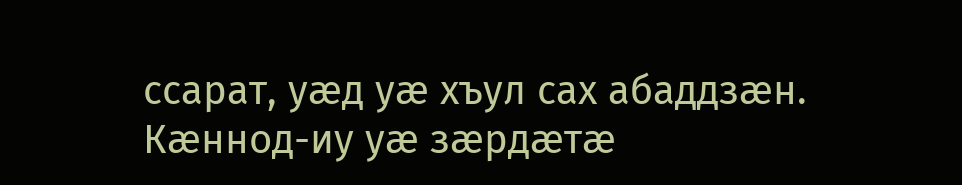ссарат, уæд уæ хъул сах абаддзæн. Кæннод-иу уæ зæрдæтæ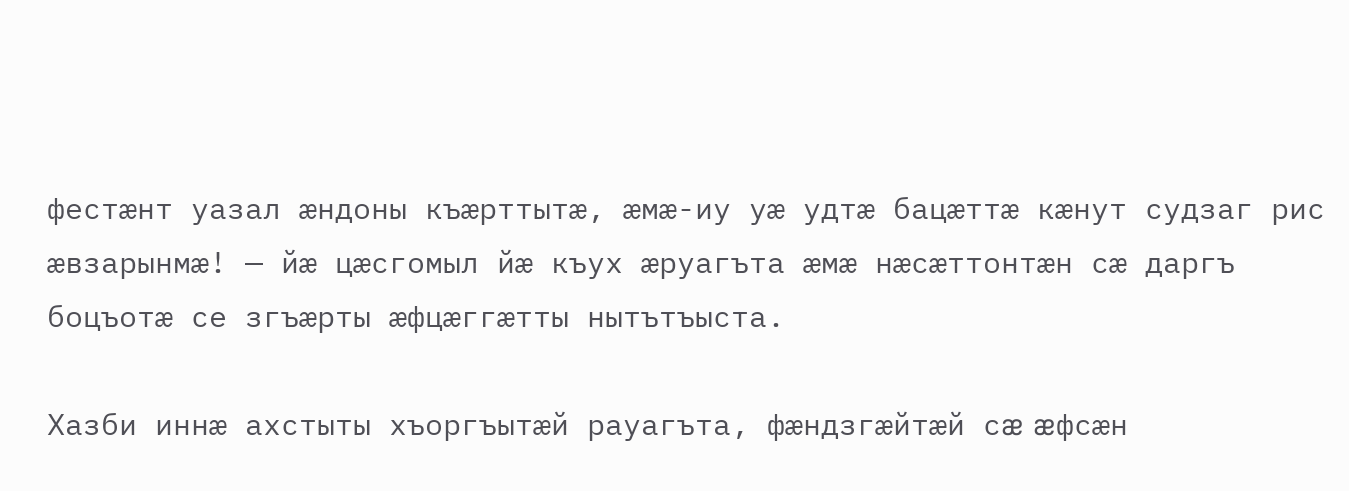фестæнт уазал æндоны къæрттытæ, æмæ-иу уæ удтæ бацæттæ кæнут судзаг рис æвзарынмæ! — йæ цæсгомыл йæ къух æруагъта æмæ нæсæттонтæн сæ даргъ боцъотæ се згъæрты æфцæггæтты нытътъыста.

Хазби иннæ ахстыты хъоргъытæй рауагъта, фæндзгæйтæй сæ æфсæн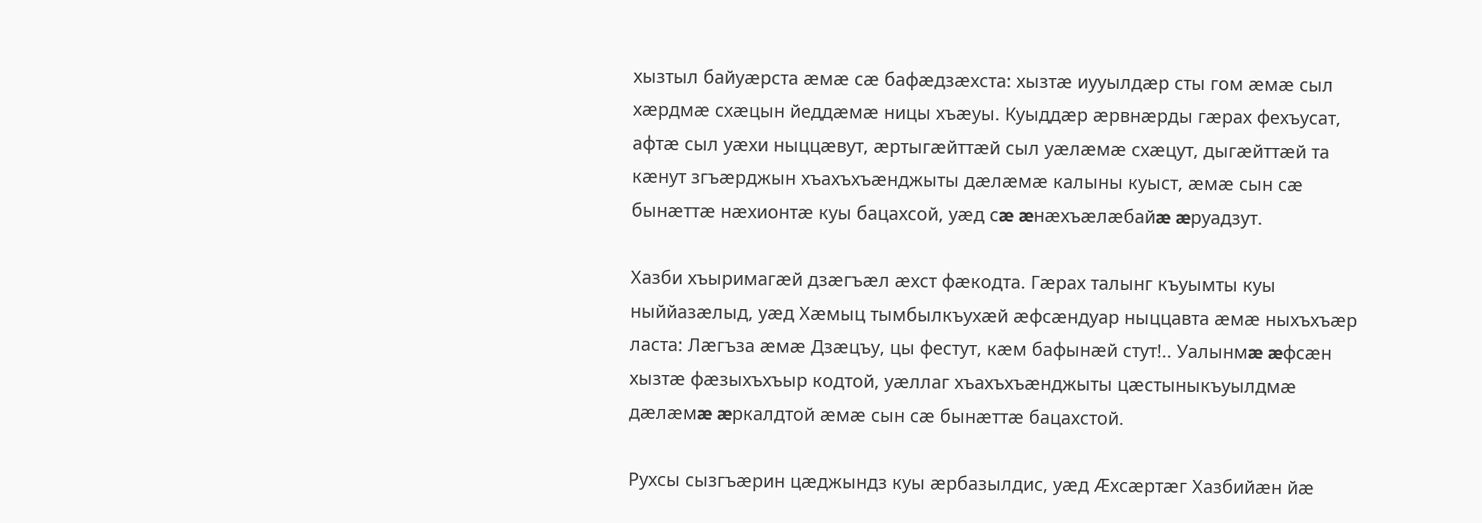хызтыл байуæрста æмæ сæ бафæдзæхста: хызтæ иууылдæр сты гом æмæ сыл хæрдмæ схæцын йеддæмæ ницы хъæуы. Куыддæр æрвнæрды гæрах фехъусат, афтæ сыл уæхи ныццæвут, æртыгæйттæй сыл уæлæмæ схæцут, дыгæйттæй та кæнут згъæрджын хъахъхъæнджыты дæлæмæ калыны куыст, æмæ сын сæ бынæттæ нæхионтæ куы бацахсой, уæд сæ æнæхъæлæбайæ æруадзут.

Хазби хъыримагæй дзæгъæл æхст фæкодта. Гæрах талынг къуымты куы ныййазæлыд, уæд Хæмыц тымбылкъухæй æфсæндуар ныццавта æмæ ныхъхъæр ласта: Лæгъза æмæ Дзæцъу, цы фестут, кæм бафынæй стут!.. Уалынмæ æфсæн хызтæ фæзыхъхъыр кодтой, уæллаг хъахъхъæнджыты цæстыныкъуылдмæ дæлæмæ æркалдтой æмæ сын сæ бынæттæ бацахстой.

Рухсы сызгъæрин цæджындз куы æрбазылдис, уæд Æхсæртæг Хазбийæн йæ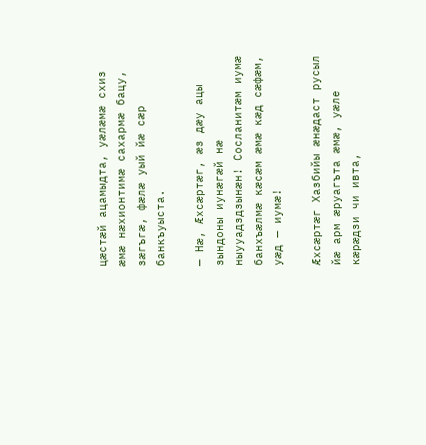цæстæй ацамыдта, уæлæмæ схиз æмæ нæхионтимæ сахармæ бацу, зæгъгæ, фæлæ уый йæ сæр банкъуыста.

— Нæ, Æхсæртæг, æз дæу ацы зындоны иунæгæй нæ ныууадздзынæн! Сосланитæм иумæ банхъæлмæ кæсæм æмæ кæд сæфæм, уæд — иумæ!

Æхсæртæг Хазбийы æнæдаст русыл йæ арм æруагъта æмæ, уæле кæрæдзи чи ивта,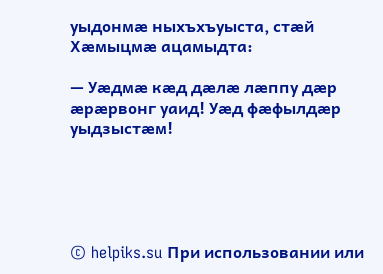уыдонмæ ныхъхъуыста, стæй Хæмыцмæ ацамыдта:

— Уæдмæ кæд дæлæ лæппу дæр æрæрвонг уаид! Уæд фæфылдæр уыдзыстæм!





© helpiks.su При использовании или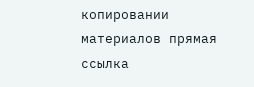копировании материалов прямая ссылка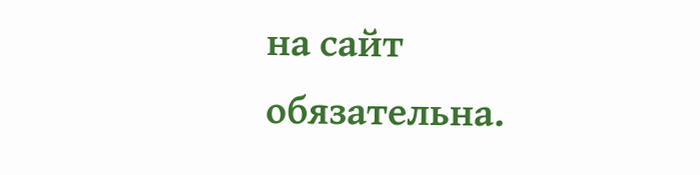на сайт обязательна.